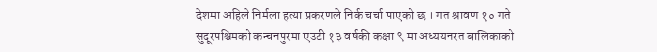देशमा अहिले निर्मला हत्या प्रकरणले निर्क चर्चा पाएको छ । गत श्रावण १० गते सुदूरपश्चिमको कन्चनपुरमा एउटी १३ वर्षकी कक्षा ९ मा अध्ययनरत बालिकाको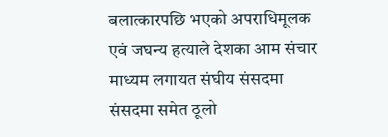बलात्कारपछि भएको अपराधिमूलक एवं जघन्य हत्याले देशका आम संचार माध्यम लगायत संघीय संसदमा संसदमा समेत ठूलो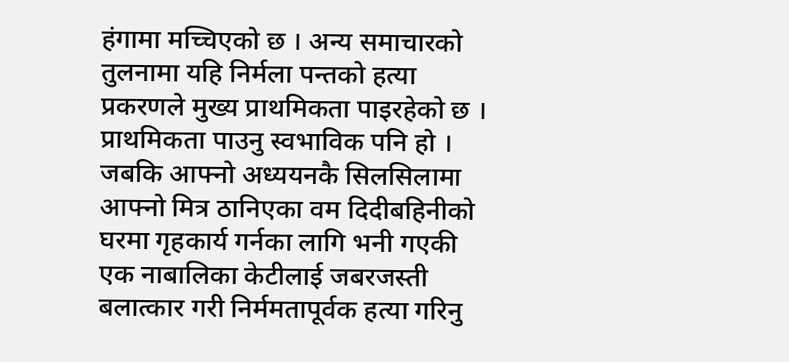हंगामा मच्चिएको छ । अन्य समाचारको तुलनामा यहि निर्मला पन्तको हत्या प्रकरणले मुख्य प्राथमिकता पाइरहेको छ । प्राथमिकता पाउनु स्वभाविक पनि हो । जबकि आफ्नो अध्ययनकै सिलसिलामा आफ्नो मित्र ठानिएका वम दिदीबहिनीको घरमा गृहकार्य गर्नका लागि भनी गएकी एक नाबालिका केटीलाई जबरजस्ती बलात्कार गरी निर्ममतापूर्वक हत्या गरिनु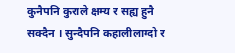कुनैपनि कुराले क्षम्य र सह्य हुनै सक्दैन । सुन्दैपनि कहालीलाग्दो र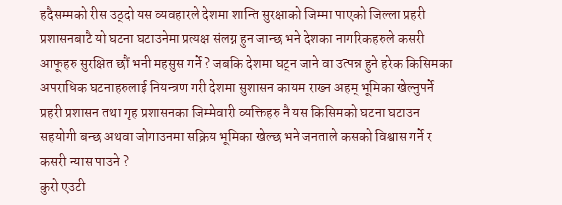हदैसम्मको रीस उठ्दो यस व्यवहारले देशमा शान्ति सुरक्षाको जिम्मा पाएको जिल्ला प्रहरी प्रशासनबाटै यो घटना घटाउनेमा प्रत्यक्ष संलग्न हुन जान्छ भने देशका नागरिकहरुले कसरी आफूहरु सुरक्षित छौं भनी महसुस गर्ने ? जबकि देशमा घट्न जाने वा उत्पन्न हुने हरेक किसिमका अपराधिक घटनाहरुलाई नियन्त्रण गरी देशमा सुशासन कायम राख्न अहम् भूमिका खेल्नुपर्ने प्रहरी प्रशासन तथा गृह प्रशासनका जिम्मेवारी व्यक्तिहरु नै यस किसिमको घटना घटाउन सहयोगी बन्छ अथवा जोगाउनमा सक्रिय भूमिका खेल्छ भने जनताले कसको विश्वास गर्ने र कसरी न्यास पाउने ?
कुरो एउटी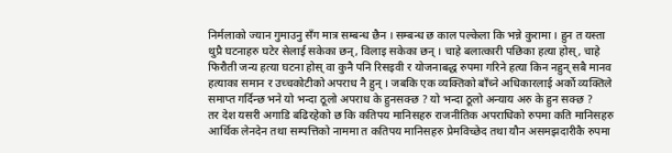निर्मलाको ज्यान गुमाउनु सँग मात्र सम्बन्ध छैन । सम्बन्ध छ काल पल्केला कि भन्ने कुरामा । हुन त यस्ता थुप्रै घटनाहरु घटेर सेलाई सकेका छन्, विलाइ सकेका छन् । चाहे बलात्कारी पछिका हत्या होस्, चाहे फिरौती जन्य हत्या घटना होस् वा कुनै पनि रिसइवी र योजनाबद्ध रुपमा गरिने हत्या किन नहुन् सबै मानव हत्याका समान र उच्चकोटीको अपराध नै हुन् । जबकि एक व्यक्तिको बाँच्ने अधिकारलाई अर्को व्यक्तिले समाप्त गर्दिन्छ भने यो भन्दा ठूलो अपराध के हुनसक्छ ? यो भन्दा ठूलो अन्याय अरु के हुन सक्छ ?
तर देश यसरी अगाडि बढिरहेको छ कि कतिपय मानिसहरु राजनीतिक अपराधिको रुपमा कति मानिसहरु आर्थिक लेनदेन तथा सम्पत्तिको नाममा त कतिपय मानिसहरु प्रेमविच्छेद तथा यौन असमझदारीकै रुपमा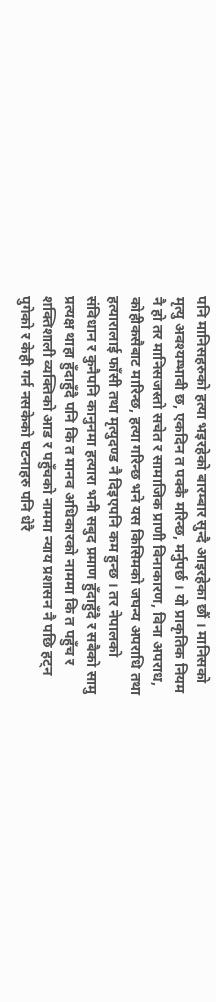पनि मानिसहरुको हत्या भइरहेको बारम्बार सुन्दै आइरहेका छौं । मानिसको मृत्यु अवश्यम्भावी छ, एकदिन त पक्कै मरिन्छ, मर्नुपर्छ । यो प्राकृतिक नियम नै हो तर मानिसजस्तो सचेत र सामाजिक प्राणी विनाकारण, विना अपराध, कोहीकसैबाट मारिन्छ, हत्या गरिन्छ भने यस किसिमको जघन्य अपराधि तथा हत्यारालाई फाँसी तथा मृत्युदण्ड नै दिइएपनि कम हुन्छ । तर नेपालको संविधान र कुनैपनि कानुनमा हत्यारा भनी सबुद प्रमाण हुँदाहुँदै र सबैको सामु प्रत्यक्ष थाहा हुँदाहुँदै पनि कि त मानव अधिकारको नाममा कि त पहुँच र शक्तिशाली व्यक्तिको आड र पहुँचको नाममा न्याय प्रशासन नै पछि हट्न पुगेको र केही गर्न नसकेको घटनाहरु पनि धेरै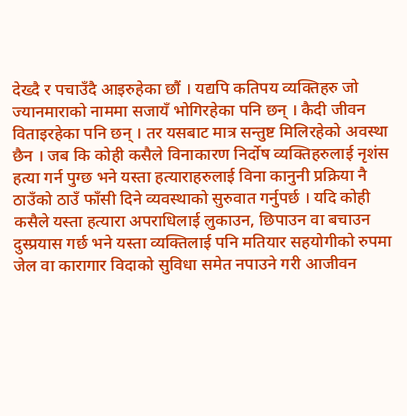देख्दै र पचाउँदै आइरुहेका छौं । यद्यपि कतिपय व्यक्तिहरु जो ज्यानमाराको नाममा सजायँ भोगिरहेका पनि छन् । कैदी जीवन विताइरहेका पनि छन् । तर यसबाट मात्र सन्तुष्ट मिलिरहेको अवस्था छैन । जब कि कोही कसैले विनाकारण निर्दोष व्यक्तिहरुलाई नृशंस हत्या गर्न पुग्छ भने यस्ता हत्याराहरुलाई विना कानुनी प्रक्रिया नै ठाउँको ठाउँ फाँसी दिने व्यवस्थाको सुरुवात गर्नुपर्छ । यदि कोही कसैले यस्ता हत्यारा अपराधिलाई लुकाउन, छिपाउन वा बचाउन दुस्प्रयास गर्छ भने यस्ता व्यक्तिलाई पनि मतियार सहयोगीको रुपमा जेल वा कारागार विदाको सुविधा समेत नपाउने गरी आजीवन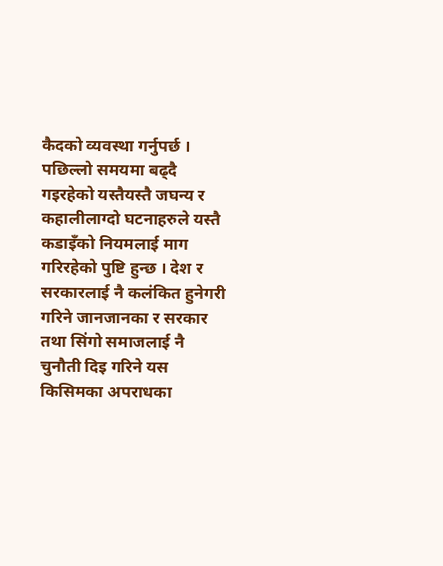कैदको व्यवस्था गर्नुपर्छ ।
पछिल्लो समयमा बढ्दै गइरहेको यस्तैयस्तै जघन्य र कहालीलाग्दो घटनाहरुले यस्तै कडाइँको नियमलाई माग गरिरहेको पुष्टि हुन्छ । देश र सरकारलाई नै कलंकित हुनेगरी गरिने जानजानका र सरकार तथा सिंगो समाजलाई नै चुनौती दिइ गरिने यस किसिमका अपराधका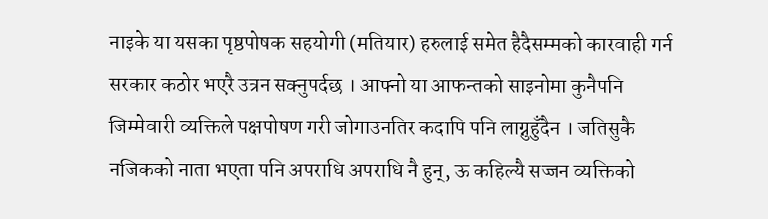नाइके या यसका पृष्ठपोषक सहयोगी (मतियार) हरुलाई समेत हैदैसम्मको कारवाही गर्न सरकार कठोर भएरै उत्रन सक्नुपर्दछ । आफ्नो या आफन्तको साइनोमा कुनैपनि जिम्मेवारी व्यक्तिले पक्षपोषण गरी जोगाउनतिर कदापि पनि लाग्नुहुँदैन । जतिसुकै नजिकको नाता भएता पनि अपराधि अपराधि नै हुन्, ऊ कहिल्यै सज्जन व्यक्तिको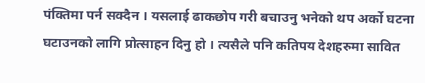पंक्तिमा पर्न सक्दैन । यसलाई ढाकछोप गरी बचाउनु भनेको थप अर्को घटना घटाउनको लागि प्रोत्साहन दिनु हो । त्यसैले पनि कतिपय देशहरुमा सावित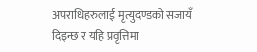अपराधिहरुलाई मृत्युदण्डको सजायँ दिइन्छ र यहि प्रवृत्तिमा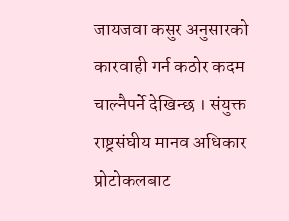जायजवा कसुर अनुसारको कारवाही गर्न कठोर कदम चाल्नैपर्ने देखिन्छ । संयुक्त राष्ट्रसंघीय मानव अधिकार प्रोटोकलबाट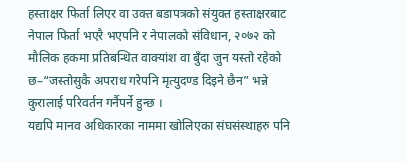हस्ताक्षर फिर्ता लिएर वा उक्त बडापत्रको संयुक्त हस्ताक्षरबाट नेपाल फिर्ता भएरै भएपनि र नेपालको संविधान, २०७२ को मौलिक हकमा प्रतिबन्धित वाक्यांश वा बुँदा जुन यस्तो रहेको छ–“जस्तोसुकै अपराध गरेपनि मृत्युदण्ड दिइने छैन” भन्ने कुरालाई परिवर्तन गर्नैपर्ने हुन्छ ।
यद्यपि मानव अधिकारका नाममा खोलिएका संघसंस्थाहरु पनि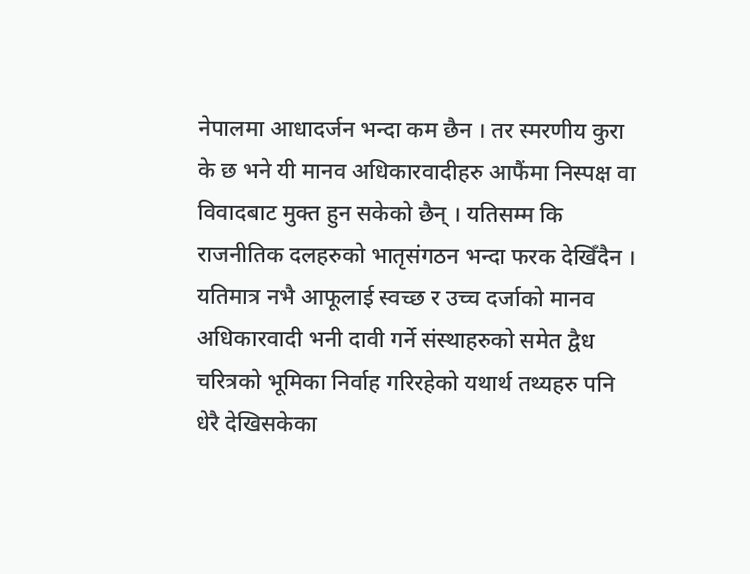नेपालमा आधादर्जन भन्दा कम छैन । तर स्मरणीय कुरा के छ भने यी मानव अधिकारवादीहरु आफैंमा निस्पक्ष वा विवादबाट मुक्त हुन सकेको छैन् । यतिसम्म कि राजनीतिक दलहरुको भातृसंगठन भन्दा फरक देखिँदैन । यतिमात्र नभै आफूलाई स्वच्छ र उच्च दर्जाको मानव अधिकारवादी भनी दावी गर्ने संस्थाहरुको समेत द्वैध चरित्रको भूमिका निर्वाह गरिरहेको यथार्थ तथ्यहरु पनि धेरै देखिसकेका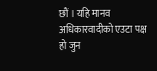छौं । यहि मानव अधिकारवादीको एउटा पक्ष हो जुन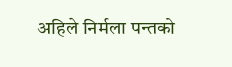अहिले निर्मला पन्तको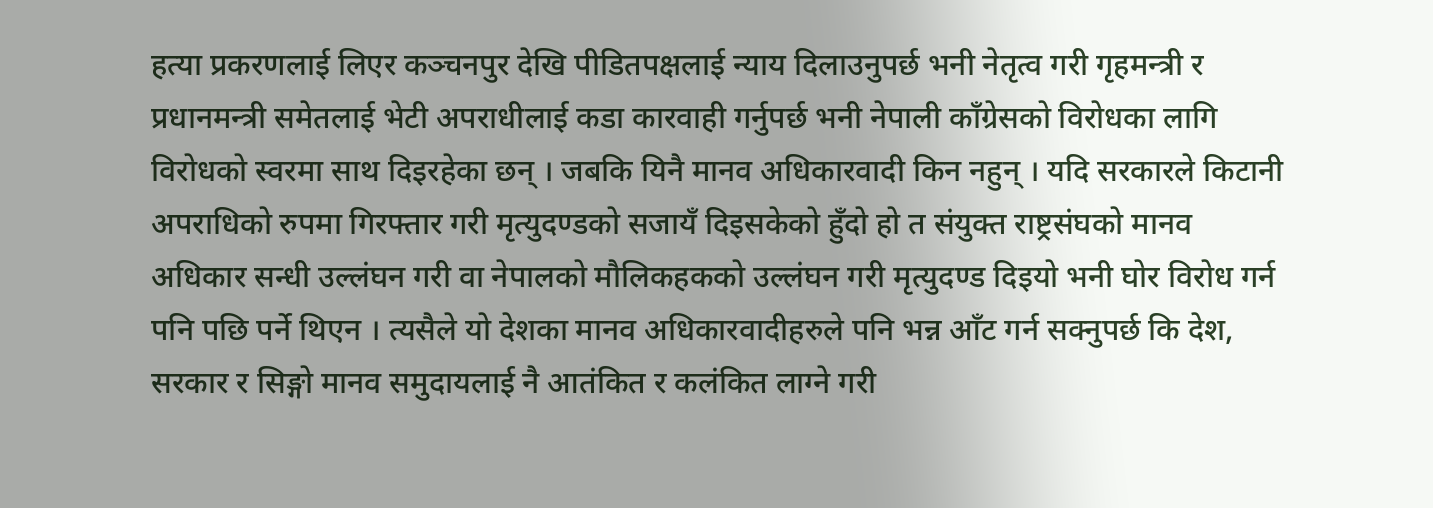हत्या प्रकरणलाई लिएर कञ्चनपुर देखि पीडितपक्षलाई न्याय दिलाउनुपर्छ भनी नेतृत्व गरी गृहमन्त्री र प्रधानमन्त्री समेतलाई भेटी अपराधीलाई कडा कारवाही गर्नुपर्छ भनी नेपाली काँग्रेसको विरोधका लागि विरोधको स्वरमा साथ दिइरहेका छन् । जबकि यिनै मानव अधिकारवादी किन नहुन् । यदि सरकारले किटानी अपराधिको रुपमा गिरफ्तार गरी मृत्युदण्डको सजायँ दिइसकेको हुँदो हो त संयुक्त राष्ट्रसंघको मानव अधिकार सन्धी उल्लंघन गरी वा नेपालको मौलिकहकको उल्लंघन गरी मृत्युदण्ड दिइयो भनी घोर विरोध गर्न पनि पछि पर्ने थिएन । त्यसैले यो देशका मानव अधिकारवादीहरुले पनि भन्न आँट गर्न सक्नुपर्छ कि देश, सरकार र सिङ्गो मानव समुदायलाई नै आतंकित र कलंकित लाग्ने गरी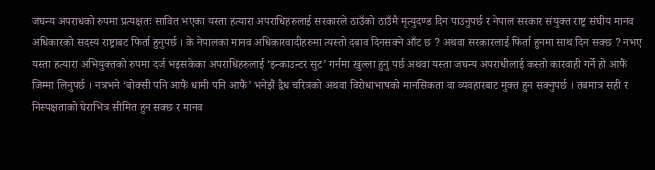जघन्य अपराधको रुपमा प्रत्यक्षतः सावित भएका यस्ता हत्यारा अपराधिहरुलाई सरकारले ठाउँको ठाउँमै मृत्युदण्ड दिन पाउनुपर्छ र नेपाल सरकार संयुक्त राष्ट्र संघीय मानव अधिकारको सदस्य राष्ट्राबट फिर्ता हुनुपर्छ । के नेपालका मानव अधिकारवादीहरुमा त्यस्तो दबाव दिनसक्ने आँट छ ? अथवा सरकारलाई फिर्ता हुनमा साथ दिन सक्छ ? नभए यस्ता हत्यारा अभियुक्तको रुपमा दर्ज भइसकेका अपराधिहरुलाई ‘इन्काउन्टर सुट’ गर्नमा खुल्ला हुनु पर्छ अथवा यस्ता जघन्य अपराधीलाई कस्तो कारवाही गर्ने हो आफैं जिम्मा लिनुपर्छ । नत्रभने ‘बोक्सी पनि आफैं धामी पनि आफैं’ भनेझैं द्वैध चरित्रको अथवा विरोधाभाषको मानसिकता वा व्यवहारबाट मुक्त हुन सक्नुपर्छ । तबमात्र सही र निस्पक्षताको घेराभित्र सीमित हुन सक्छ र मानव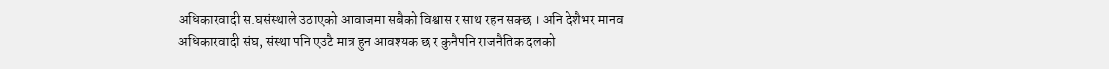अधिकारवादी स.घसंस्थाले उठाएको आवाजमा सबैको विश्वास र साथ रहन सक्छ । अनि देशैभर मानव अधिकारवादी संघ, संस्था पनि एउटै मात्र हुन आवश्यक छ र कुनैपनि राजनैतिक दलको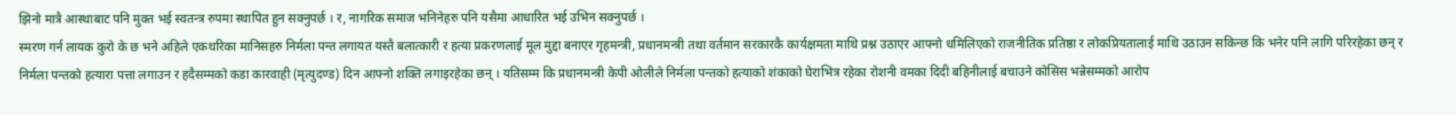झिनो मात्रै आस्थाबाट पनि मुक्त भई स्वतन्त्र रुपमा स्थापित हुन सक्नुपर्छ । र, नागरिक समाज भनिनेहरु पनि यसैमा आधारित भई उभिन सक्नुपर्छ ।
स्मरण गर्न लायक कुरो के छ भने अहिले एकथरिका मानिसहरु निर्मला पन्त लगायत यस्तै बलात्कारी र हत्या प्रकरणलाई मूल मुद्दा बनाएर गृहमन्त्री, प्रधानमन्त्री तथा वर्तमान सरकारकै कार्यक्षमता माथि प्रश्न उठाएर आफ्नो धमिलिएको राजनीतिक प्रतिष्ठा र लोकप्रियतालाई माथि उठाउन सकिन्छ कि भनेर पनि लागि परिरहेका छन् र निर्मला पन्तको हत्यारा पत्ता लगाउन र हदैसम्मको कडा कारवाही (मृत्युदण्ड) दिन आफ्नो शक्ति लगाइरहेका छन् । यतिसम्म कि प्रधानमन्त्री केपी ओलीले निर्मला पन्तको हत्याको शंकाको घेराभित्र रहेका रोशनी वमका दिदी बहिनीलाई बचाउने कोसिस भन्नेसम्मको आरोप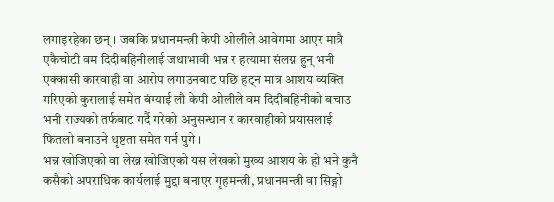लगाइरहेका छन् । जबकि प्रधानमन्त्री केपी ओलीले आवेगमा आएर मात्रै एकैचोटी वम दिदीबहिनीलाई जथाभावी भन्न र हत्यामा संलग्न हुन् भनी एक्कासी कारवाही वा आरोप लगाउनबाट पछि हट्न मात्र आशय व्यक्ति गरिएको कुरालाई समेत बंग्याई लौ केपी ओलीले वम दिदीबहिनीको बचाउ भनी राज्यको तर्फबाट गर्दै गरेको अनुसन्धान र कारवाहीको प्रयासलाई फितलो बनाउने धृष्टता समेत गर्न पुगे ।
भन्न खोजिएको वा लेख्न खोजिएको यस लेखको मुख्य आशय के हो भने कुनै कसैको अपराधिक कार्यलाई मुद्दा बनाएर गृहमन्त्री, प्रधानमन्त्री वा सिङ्गो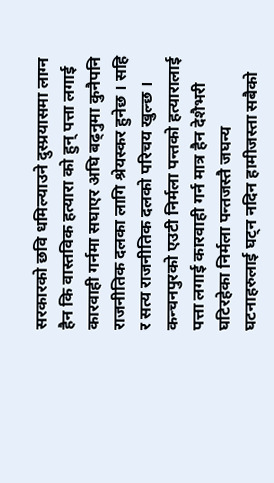सरकारको छवि धमिल्याउने दुस्प्रयासमा लाग्न हैन कि वास्तविक हत्यारा को हुन् पत्ता लगाई कारवाही गर्नमा सघाएर अघि बढ्नुमा कुनैपनि राजनीतिक दलका लागि श्रेयस्कर हुनेछ । सहि र सत्य राजनीतिक दलको परिचय खुल्छ । कन्चनपुरको एउटी निर्मला पन्तको हत्यारालाई पत्ता लगाई कारवाही गर्न मात्र हैन देशैभरी घटिरहेका निर्मला पन्तजस्तै जघन्य घटनाहरुलाई घट्न नदिन हामीजस्ता सबैको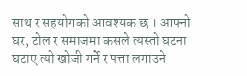साथ र सहयोगको आवश्यक छ । आफ्नो घर, टोल र समाजमा कसले त्यस्तो घटना घटाए त्यो खोजी गर्ने र पत्ता लगाउने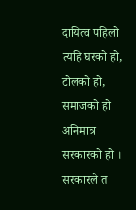दायित्व पहिलो त्यहि घरको हो, टोलको हो, समाजको हो अनिमात्र सरकारको हो । सरकारले त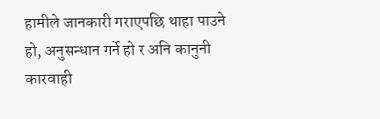हामीले जानकारी गराएपछि थाहा पाउने हो, अनुसन्धान गर्ने हो र अनि कानुनी कारवाही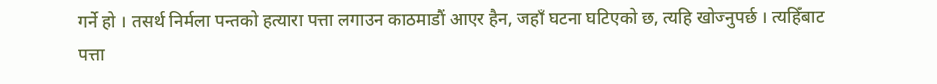गर्ने हो । तसर्थ निर्मला पन्तको हत्यारा पत्ता लगाउन काठमाडौं आएर हैन, जहाँ घटना घटिएको छ, त्यहि खोज्नुपर्छ । त्यहिँबाट पत्ता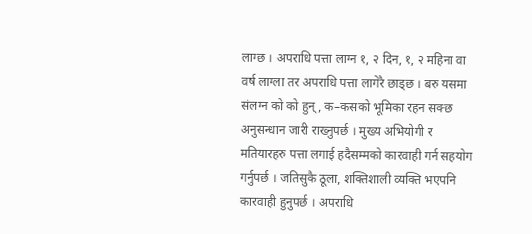लाग्छ । अपराधि पत्ता लाग्न १, २ दिन, १, २ महिना वा वर्ष लाग्ला तर अपराधि पत्ता लागेरै छाड्छ । बरु यसमा संलग्न को को हुन्, क–कसको भूमिका रहन सक्छ अनुसन्धान जारी राख्नुपर्छ । मुख्य अभियोगी र मतियारहरु पत्ता लगाई हदैसम्मको कारवाही गर्न सहयोग गर्नुपर्छ । जतिसुकै ठूला, शक्तिशाली व्यक्ति भएपनि कारवाही हुनुपर्छ । अपराधि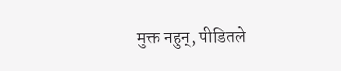मुक्त नहुन्, पीडितले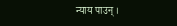न्याय पाउन् ।